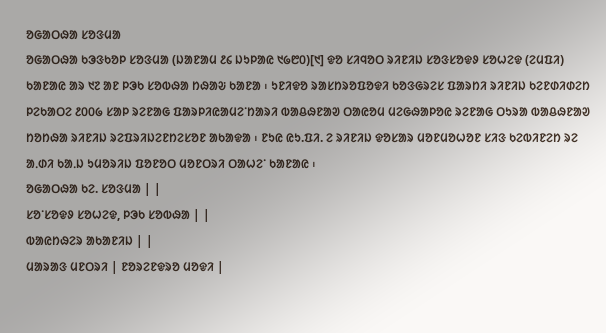ᱚᱜᱟᱛᱷᱟ ᱥᱚᱝᱢᱟ
ᱚᱜᱟᱛᱷᱟ ᱠᱳᱝᱠᱚᱞ ᱥᱚᱝᱢᱟ (ᱡᱟᱱᱟᱢ ᱒᱔ ᱡᱩᱞᱟᱭ ᱑᱙᱘᱐)[᱑] ᱫᱚ ᱥᱤᱧᱚᱛ ᱨᱤᱱᱤᱡ ᱥᱚᱝᱥᱚᱫᱽ ᱥᱚᱦᱮᱫ (ᱮᱢᱯᱤ) ᱠᱟᱱᱟᱭ ᱟᱨ ᱑᱗ ᱟᱱ ᱞᱳᱠ ᱥᱚᱵᱷᱟ ᱴᱷᱟᱶ ᱠᱟᱱᱟ ᱾ ᱩᱱᱤᱫᱚ ᱨᱟᱥᱴᱨᱚᱯᱚᱫᱤ ᱠᱚᱝᱜᱨᱮᱥ ᱯᱟᱨᱴᱤ ᱨᱤᱱᱤᱡ ᱠᱮᱱᱰᱤᱰᱮᱴ ᱞᱮᱠᱟᱛᱮ ᱒᱐᱐᱙ ᱥᱟᱞ ᱨᱮᱱᱟᱜ ᱯᱟᱨᱞᱤᱭᱟᱢᱮᱸᱴᱟᱨᱤ ᱵᱟᱪᱷᱱᱟᱣ ᱛᱟᱭᱚᱢ ᱢᱮᱜᱷᱟᱞᱚᱭ ᱨᱮᱱᱟᱜ ᱛᱩᱨᱟ ᱵᱟᱪᱷᱱᱟᱣ ᱴᱚᱴᱷᱟ ᱨᱤᱱᱤᱡ ᱨᱮᱯᱨᱤᱡᱮᱱᱴᱮᱥᱚᱱ ᱟᱠᱟᱫᱟ ᱾ ᱱᱩᱭ ᱭᱩ.ᱯᱤ. ᱮ ᱨᱤᱱᱤᱡ ᱫᱚᱥᱟᱨ ᱢᱚᱱᱢᱚᱦᱚᱱ ᱥᱤᱝ ᱠᱮᱵᱤᱱᱮᱴ ᱨᱮ ᱟᱹᱰᱤ ᱠᱟᱹᱡ ᱩᱢᱚᱨᱤᱡ ᱯᱚᱱᱚᱛ ᱢᱚᱱᱛᱨᱤ ᱛᱟᱦᱮᱸ ᱠᱟᱱᱟᱭ ᱾
ᱚᱜᱟᱛᱷᱟ ᱠᱮ. ᱥᱚᱝᱢᱟ | |
ᱥᱚᱸᱥᱚᱫᱽ ᱥᱚᱦᱮᱫ, ᱞᱳᱠ ᱥᱚᱵᱷᱟ | |
ᱵᱟᱭᱴᱷᱮᱨ ᱟᱠᱟᱱᱤᱡ | |
ᱢᱟᱨᱟᱝ ᱢᱱᱛᱨᱤ | ᱱᱚᱨᱮᱱᱫᱨᱚ ᱢᱚᱫᱤ |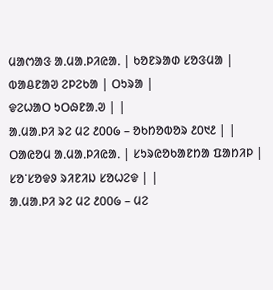ᱢᱟᱬᱟᱝ ᱟᱹᱢᱟᱹᱞᱤᱭᱟᱹ | ᱠᱚᱱᱨᱟᱰ ᱥᱚᱝᱢᱟ |
ᱵᱟᱪᱱᱟᱣ ᱮᱞᱮᱠᱟ | ᱛᱩᱨᱟ |
ᱫᱮᱦᱟᱛ ᱩᱛᱷᱱᱟᱹᱣ | |
ᱟᱹᱢᱟᱹᱞᱤ ᱨᱮ ᱢᱮ ᱒᱐᱐᱙ – ᱚᱠᱴᱚᱵᱚᱨ ᱒᱐᱑᱒ | |
ᱛᱟᱭᱚᱢ ᱟᱹᱢᱟᱹᱞᱤᱭᱟᱹ | ᱥᱩᱨᱭᱚᱠᱟᱱᱴᱟ ᱯᱟᱴᱤᱞ |
ᱥᱚᱸᱥᱚᱫᱽ ᱨᱤᱱᱤᱡ ᱥᱚᱦᱮᱫ | |
ᱟᱹᱢᱟᱹᱞᱤ ᱨᱮ ᱢᱮ ᱒᱐᱐᱙ – ᱢᱮ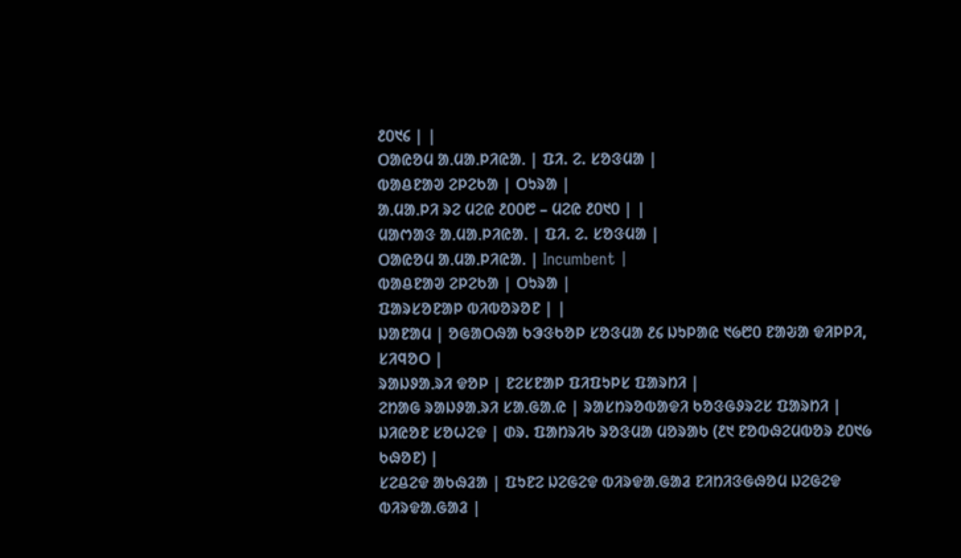᱒᱐᱑᱔ | |
ᱛᱟᱭᱚᱢ ᱟᱹᱢᱟᱹᱞᱤᱭᱟᱹ | ᱯᱤ. ᱮ. ᱥᱚᱝᱢᱟ |
ᱵᱟᱪᱱᱟᱣ ᱮᱞᱮᱠᱟ | ᱛᱩᱨᱟ |
ᱟᱹᱢᱟᱹᱞᱤ ᱨᱮ ᱢᱮᱭ ᱒᱐᱐᱘ – ᱢᱮᱭ ᱒᱐᱑᱐ | |
ᱢᱟᱬᱟᱝ ᱟᱹᱢᱟᱹᱞᱤᱭᱟᱹ | ᱯᱤ. ᱮ. ᱥᱚᱝᱢᱟ |
ᱛᱟᱭᱚᱢ ᱟᱹᱢᱟᱹᱞᱤᱭᱟᱹ | Incumbent |
ᱵᱟᱪᱱᱟᱣ ᱮᱞᱮᱠᱟ | ᱛᱩᱨᱟ |
ᱯᱟᱨᱥᱚᱱᱟᱞ ᱵᱤᱵᱚᱨᱚᱱ | |
ᱡᱟᱱᱟᱢ | ᱚᱜᱟᱛᱷᱟ ᱠᱳᱝᱠᱚᱞ ᱥᱚᱝᱢᱟ ᱒᱔ ᱡᱩᱞᱟᱭ ᱑᱙᱘᱐ ᱱᱟᱶᱟ ᱫᱤᱞᱞᱤ, ᱥᱤᱧᱚᱛ |
ᱨᱟᱡᱽᱟᱹᱨᱤ ᱫᱚᱞ | ᱱᱮᱥᱱᱟᱞ ᱯᱤᱯᱩᱞᱥ ᱯᱟᱨᱴᱤ |
ᱮᱴᱟᱜ ᱨᱟᱡᱽᱟᱹᱨᱤ ᱥᱟᱹᱜᱟᱹᱭ | ᱨᱟᱥᱴᱨᱚᱵᱟᱫᱤ ᱠᱚᱝᱜᱽᱨᱮᱥ ᱯᱟᱨᱴᱤ |
ᱡᱤᱭᱚᱱ ᱥᱚᱦᱮᱫ | ᱰᱨ. ᱯᱟᱴᱨᱤᱠ ᱨᱚᱝᱢᱟ ᱢᱚᱨᱟᱠ (᱒᱑ ᱱᱚᱵᱷᱮᱢᱵᱚᱨ ᱒᱐᱑᱙ ᱠᱷᱚᱱ) |
ᱥᱮᱪᱮᱫ ᱟᱠᱷᱲᱟ | ᱯᱩᱱᱮ ᱡᱮᱜᱮᱫ ᱵᱤᱨᱫᱟᱹᱜᱟᱲ ᱱᱤᱴᱤᱝᱜᱷᱚᱢ ᱡᱮᱜᱮᱫ ᱵᱤᱨᱫᱟᱹᱜᱟᱲ |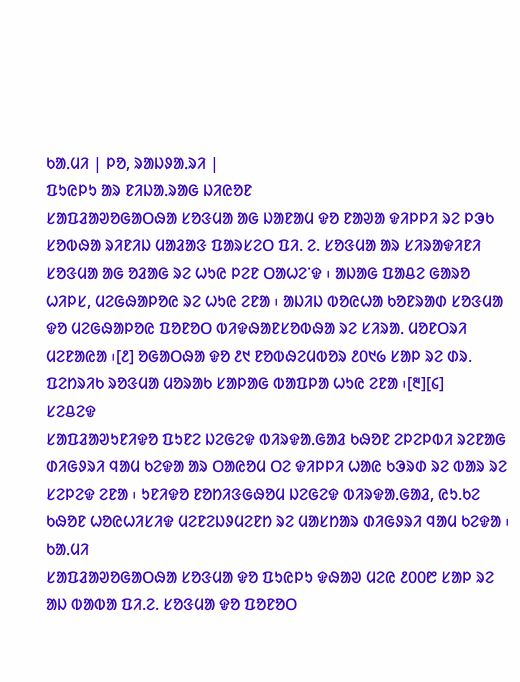ᱠᱟᱹᱢᱤ | ᱞᱚ, ᱨᱟᱡᱽᱟᱹᱨᱤ |
ᱯᱩᱭᱞᱩ ᱟᱨ ᱱᱤᱡᱟᱹᱨᱟᱜ ᱡᱤᱭᱚᱱ
ᱥᱟᱯᱲᱟᱣᱚᱜᱟᱛᱷᱟ ᱥᱚᱝᱢᱟ ᱟᱜ ᱡᱟᱱᱟᱢ ᱫᱚ ᱱᱟᱣᱟ ᱫᱤᱞᱞᱤ ᱨᱮ ᱞᱳᱠ ᱥᱚᱵᱷᱟ ᱨᱤᱱᱤᱡ ᱢᱟᱲᱟᱝ ᱯᱟᱨᱥᱮᱛ ᱯᱤ. ᱮ. ᱥᱚᱝᱢᱟ ᱟᱨ ᱥᱤᱨᱟᱫᱤᱱᱤ ᱥᱚᱝᱢᱟ ᱟᱜ ᱚᱲᱟᱜ ᱨᱮ ᱦᱩᱭ ᱞᱮᱱ ᱛᱟᱦᱮᱸᱫ ᱾ ᱟᱡᱟᱜ ᱯᱟᱪᱮ ᱜᱟᱨᱚ ᱦᱤᱞᱥ, ᱢᱮᱜᱷᱟᱞᱚᱭ ᱨᱮ ᱦᱩᱭ ᱮᱱᱟ ᱾ ᱟᱡᱤᱡ ᱵᱚᱭᱦᱟ ᱠᱚᱱᱨᱟᱰ ᱥᱚᱝᱢᱟ ᱫᱚ ᱢᱮᱜᱷᱟᱞᱚᱭ ᱯᱚᱱᱚᱛ ᱵᱤᱫᱷᱟᱱᱥᱚᱵᱷᱟ ᱨᱮ ᱥᱤᱨᱟᱹ ᱢᱚᱱᱛᱨᱤ ᱢᱮᱱᱟᱭᱟ ᱾[᱒] ᱚᱜᱟᱛᱷᱟ ᱫᱚ ᱒᱑ ᱱᱚᱵᱷᱮᱢᱵᱚᱨ ᱒᱐᱑᱙ ᱥᱟᱞ ᱨᱮ ᱰᱨ. ᱯᱮᱴᱨᱤᱠ ᱨᱚᱝᱢᱟ ᱢᱚᱨᱟᱠ ᱥᱟᱞᱟᱜ ᱵᱟᱯᱞᱟ ᱦᱩᱭ ᱮᱱᱟ ᱾[᱓][᱔]
ᱥᱮᱪᱮᱫ
ᱥᱟᱯᱲᱟᱣᱩᱱᱤᱫᱚ ᱯᱩᱱᱮ ᱡᱮᱜᱮᱫ ᱵᱤᱨᱫᱟᱹᱜᱟᱲ ᱠᱷᱚᱱ ᱮᱞᱮᱞᱵᱤ ᱨᱮᱱᱟᱜ ᱰᱤᱜᱽᱨᱤ ᱧᱟᱢ ᱠᱮᱫᱟ ᱟᱨ ᱛᱟᱭᱚᱢ ᱛᱮ ᱫᱤᱞᱞᱤ ᱦᱟᱭ ᱠᱳᱨᱰ ᱨᱮ ᱵᱟᱨ ᱨᱮ ᱥᱮᱞᱮᱫ ᱮᱱᱟ ᱾ ᱩᱱᱤᱫᱚ ᱱᱚᱴᱤᱝᱜᱷᱚᱢ ᱡᱮᱜᱮᱫ ᱵᱤᱨᱫᱟᱹᱜᱟᱲ, ᱭᱩ.ᱠᱮ ᱠᱷᱚᱱ ᱦᱚᱭᱦᱤᱥᱤᱫ ᱢᱮᱱᱮᱡᱽᱢᱮᱱᱴ ᱨᱮ ᱢᱟᱥᱴᱟᱨ ᱰᱤᱜᱽᱨᱤ ᱧᱟᱢ ᱠᱮᱫᱟ ᱾
ᱠᱟᱹᱢᱤ
ᱥᱟᱯᱲᱟᱣᱚᱜᱟᱛᱷᱟ ᱥᱚᱝᱢᱟ ᱫᱚ ᱯᱩᱭᱞᱩ ᱫᱷᱟᱣ ᱢᱮᱭ ᱒᱐᱐᱘ ᱥᱟᱞ ᱨᱮ ᱟᱡ ᱵᱟᱵᱟ ᱯᱤ.ᱮ. ᱥᱚᱝᱢᱟ ᱫᱚ ᱯᱚᱱᱚᱛ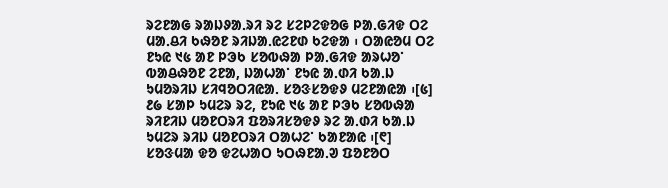ᱨᱮᱱᱟᱜ ᱨᱟᱡᱽᱟᱹᱨᱤ ᱨᱮ ᱥᱮᱞᱮᱫᱚᱜ ᱞᱟᱹᱜᱤᱫ ᱛᱮ ᱢᱟᱹᱪᱤ ᱠᱷᱚᱱ ᱨᱤᱡᱟᱹᱭᱮᱱᱰ ᱠᱮᱫᱟ ᱾ ᱛᱟᱭᱚᱢ ᱛᱮ ᱱᱩᱭ ᱑᱕ ᱟᱱ ᱞᱳᱠ ᱥᱚᱵᱷᱟ ᱞᱟᱹᱜᱤᱫ ᱟᱨᱦᱚᱸ ᱵᱟᱪᱷᱚᱱ ᱮᱱᱟ, ᱡᱟᱦᱟᱸ ᱱᱩᱭ ᱟᱹᱰᱤ ᱠᱟᱹᱡ ᱩᱢᱚᱨᱤᱡ ᱥᱤᱧᱚᱛᱤᱭᱟᱹ ᱥᱚᱝᱥᱚᱫᱽ ᱢᱮᱱᱟᱭᱟ ᱾[᱕] ᱒᱙ ᱥᱟᱞ ᱩᱢᱮᱨ ᱨᱮ, ᱱᱩᱭ ᱑᱕ ᱟᱱ ᱞᱳᱠ ᱥᱚᱵᱷᱟ ᱨᱤᱱᱤᱡ ᱢᱚᱱᱛᱨᱤ ᱯᱚᱨᱤᱥᱚᱫᱽ ᱨᱮ ᱟᱹᱰᱤ ᱠᱟᱹᱡ ᱩᱢᱮᱨ ᱨᱤᱡ ᱢᱚᱱᱛᱨᱤ ᱛᱟᱦᱮᱸ ᱠᱟᱱᱟᱭ ᱾[᱖]
ᱥᱚᱝᱢᱟ ᱫᱚ ᱫᱮᱦᱟᱛ ᱩᱛᱷᱱᱟᱹᱣ ᱯᱚᱱᱚᱛ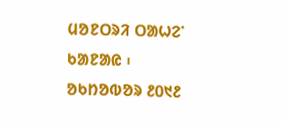ᱢᱚᱱᱛᱨᱤ ᱛᱟᱦᱮᱸ ᱠᱟᱱᱟᱭ ᱾ ᱚᱠᱴᱚᱵᱚᱨ ᱒᱐᱑᱒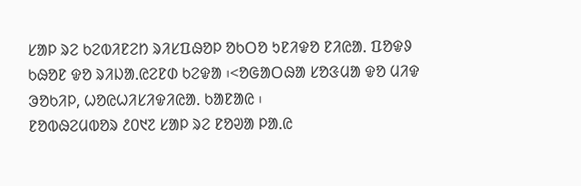ᱥᱟᱞ ᱨᱮ ᱠᱮᱵᱤᱱᱮᱴ ᱨᱤᱥᱯᱷᱚᱞ ᱚᱠᱛᱚ ᱩᱱᱤᱫᱚ ᱱᱤᱭᱟᱹ ᱯᱚᱫᱽ ᱠᱷᱚᱱ ᱫᱚ ᱨᱤᱡᱟᱹᱭᱮᱱᱰ ᱠᱮᱫᱟ ᱾<ᱚᱜᱟᱛᱷᱟ ᱥᱚᱝᱢᱟ ᱫᱚ ᱢᱤᱫ ᱳᱚᱠᱤᱞ, ᱦᱚᱭᱦᱤᱥᱤᱫᱤᱭᱟᱹ ᱠᱟᱱᱟᱭ ᱾
ᱱᱚᱵᱷᱮᱢᱵᱚᱨ ᱒᱐᱑᱗ ᱥᱟᱞ ᱨᱮ ᱱᱚᱣᱟ ᱞᱟᱹᱭ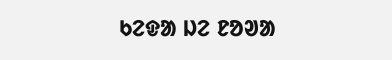ᱠᱮᱫᱟ ᱡᱮ ᱱᱚᱣᱟ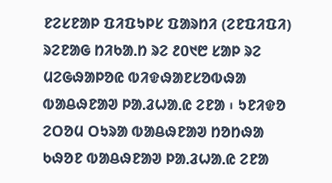ᱱᱮᱥᱱᱟᱞ ᱯᱤᱯᱩᱞᱥ ᱯᱟᱨᱴᱤ (ᱮᱱᱯᱤᱯᱤ) ᱨᱮᱱᱟᱜ ᱴᱤᱠᱟᱹᱴ ᱨᱮ ᱒᱐᱑᱘ ᱥᱟᱞ ᱨᱮ ᱢᱮᱜᱷᱟᱞᱚᱭ ᱵᱤᱫᱷᱟᱱᱥᱚᱵᱷᱟ ᱵᱟᱪᱷᱱᱟᱣ ᱞᱟᱹᱲᱦᱟᱹᱭ ᱮᱱᱟ ᱾ ᱩᱱᱤᱫᱚ ᱮᱛᱚᱢ ᱛᱩᱨᱟ ᱵᱟᱪᱷᱱᱟᱣ ᱴᱚᱴᱷᱟ ᱠᱷᱚᱱ ᱵᱟᱪᱷᱱᱟᱣ ᱞᱟᱹᱲᱦᱟᱹᱭ ᱮᱱᱟ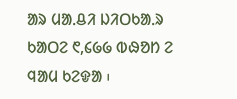ᱟᱨ ᱢᱟᱹᱪᱤ ᱡᱤᱛᱠᱟᱹᱨ ᱠᱟᱛᱮ ᱖,᱔᱙᱙ ᱵᱷᱚᱴ ᱮ ᱧᱟᱢ ᱠᱮᱫᱟ ᱾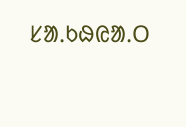ᱥᱟᱹᱠᱷᱭᱟᱹᱛ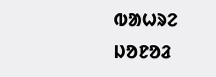ᱵᱟᱦᱨᱮ ᱡᱚᱱᱚᱲ